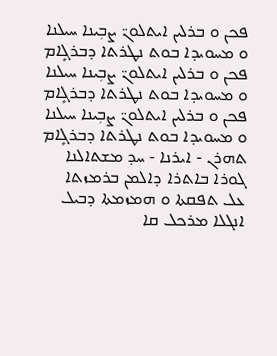ܦܟܢ ܘ ܒܪܠܝܢ ܐܝܬܠܘܢ̈ ܨܒܼܝܢܐ ܚܝܠܢܐ ܘ ܡܚܘܝܕܐ ܒܘܬ ܢܛܪܬܐ ܕܒܪܓܻܐܡ
ܦܟܢ ܘ ܒܪܠܝܢ ܐܝܬܠܘܢ̈ ܨܒܼܝܢܐ ܚܝܠܢܐ ܘ ܡܚܘܝܕܐ ܒܘܬ ܢܛܪܬܐ ܕܒܪܓܻܐܡ
ܦܟܢ ܘ ܒܪܠܝܢ ܐܝܬܠܘܢ̈ ܨܒܼܝܢܐ ܚܝܠܢܐ ܘ ܡܚܘܝܕܐ ܒܘܬ ܢܛܪܬܐ ܕܒܪܓܻܐܡ
ܬܗܪܢ - ܐܝܪܢܐ - ܚܕ ܡܫܬܐܠܢܐ ܓܘܪܐ ܒܐܬܪܐ ܕܐܠܡܢ ܒܪܡܙܬܐ ܥܠ ܬܦܩܬܐ ܘ ܗܡܙܡܬܐ ܕܒܝܠ ܐܢܓܠܐ ܡܪܟܠ ܩܐ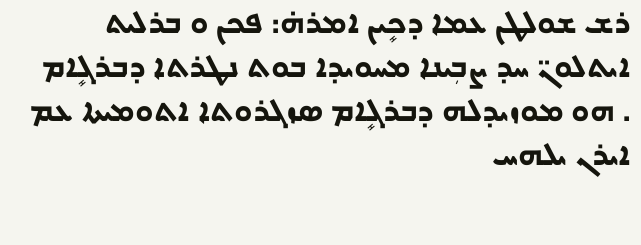ܪܫ ܫܘܠܛܢ ܥܡܐ ܕܟܻܝܢ ܐܡܪܗ̇: ܦܟܢ ܘ ܒܪܠܝܬ ܐܝܬܠܘܢ̈ ܚܕ ܨܒܼܝܢܐ ܡܚܘܝܕܐ ܒܘܬ ܢܛܪܬܐ ܕܒܪܓܻܐܡ
. ܗܘ ܡܘܙܝܕܠܗ ܕܒܪܓܻܐܡ ܣܙܓܪܘܬܐ ܐܬܘܡܝܬܐ ܥܡ ܐܝܪܢ ܝܠܗܚ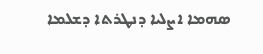ܣܗܡܐ ܐܨܠܝܐ ܕܢܛܪܬܐ ܕܫܠܡܐ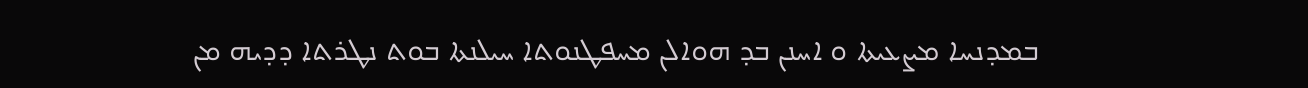ܒܡܕܢܚܐ ܡܨܥܝܬܐ ܘ ܐܚܢܢ ܒܕ ܗܘܐܠܢ ܡܚܦܛܢܘܬܐ ܚܝܠܢܬܐ ܒܘܬ ܢܛܪܬܐ ܕܕܝܗ ܡܢ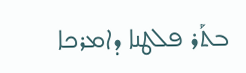ܒܬܰܪ ܦܠܛܢܐ ܕܐܡܪܟܐ